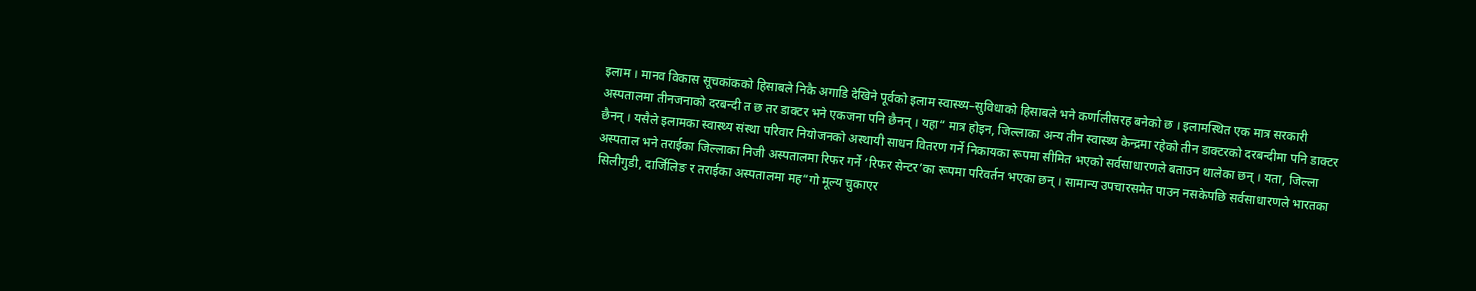इलाम । मानव विकास सूचकांकको हिसाबले निकै अगाडि देखिने पूर्वको इलाम स्वास्थ्य–सुविधाको हिसाबले भने कर्णालीसरह बनेको छ । इलामस्थित एक मात्र सरकारी अस्पतालमा तीनजनाको दरबन्दी त छ तर डाक्टर भने एकजना पनि छैनन् । यहा“ मात्र होइन, जिल्लाका अन्य तीन स्वास्थ्य केन्द्रमा रहेको तीन डाक्टरको दरबन्दीमा पनि डाक्टर छैनन् । यसैले इलामका स्वास्थ्य संस्था परिवार नियोजनको अस्थायी साधन वितरण गर्ने निकायका रूपमा सीमित भएको सर्वसाधारणले बताउन थालेका छन् । यता, जिल्ला अस्पताल भने तराईका जिल्लाका निजी अस्पतालमा रिफर गर्ने ‘रिफर सेन्टर’का रूपमा परिवर्तन भएका छन् । सामान्य उपचारसमेत पाउन नसकेपछि सर्वसाधारणले भारतका सिलीगुडी, दार्जिलिङ र तराईका अस्पतालमा मह“गो मूल्य चुकाएर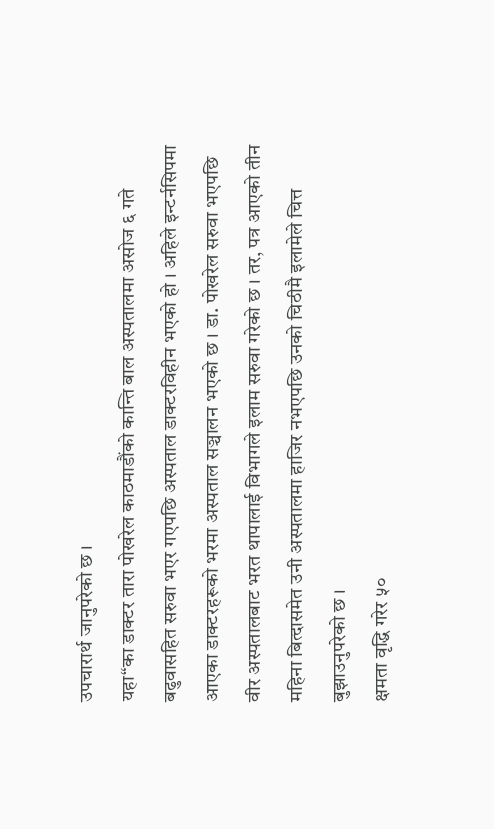उपचारार्थ जानुपरेको छ ।
यहा“का डाक्टर तारा पोखरेल काठमाडौंको कान्ति बाल अस्पतालमा असोज ६ गते बढुवासहित सरुवा भएर गएपछि अस्पताल डाक्टरविहीन भएको हो । अहिले इन्टर्नसिपमा आएका डाक्टरहरूको भरमा अस्पताल सञ्चालन भएको छ । डा. पोखरेल सरुवा भएपछि वीर अस्पतालबाट भरत थापालाई विभागले इलाम सरुवा गरेको छ । तर, पत्र आएको तीन महिना बित्दासमेत उनी अस्पतालमा हाजिर नभएपछि उनको चिठीमै इलामेले चित्त बुझाउनुपरेको छ ।
क्षमता वृद्धि गरेर ५०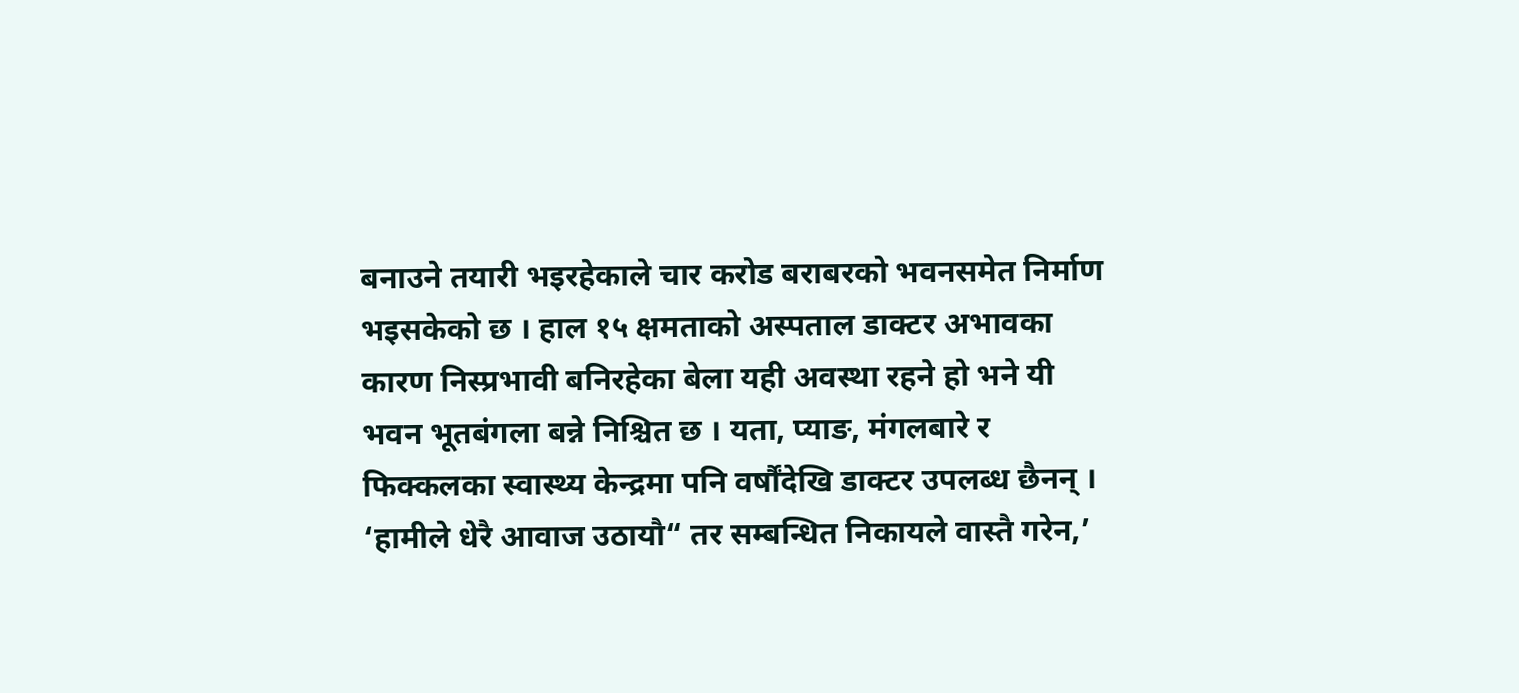बनाउने तयारी भइरहेकाले चार करोड बराबरको भवनसमेत निर्माण भइसकेको छ । हाल १५ क्षमताको अस्पताल डाक्टर अभावका कारण निस्प्रभावी बनिरहेका बेला यही अवस्था रहने हो भने यी भवन भूतबंगला बन्ने निश्चित छ । यता, प्याङ, मंगलबारे र फिक्कलका स्वास्थ्य केन्द्रमा पनि वर्षौंदेखि डाक्टर उपलब्ध छैनन् । ‘हामीले धेरै आवाज उठायौ“ तर सम्बन्धित निकायले वास्तै गरेन,’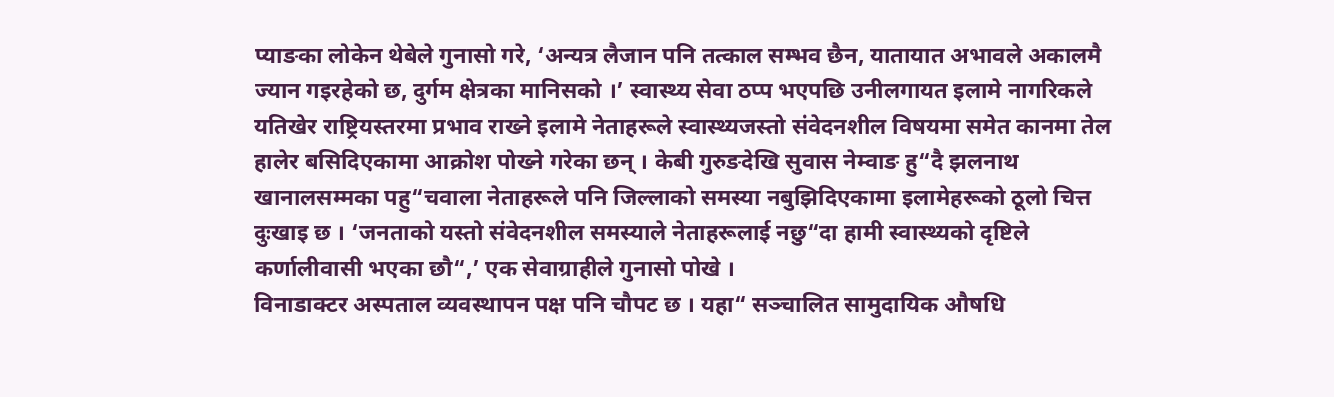प्याङका लोकेन थेबेले गुनासो गरे, ‘अन्यत्र लैजान पनि तत्काल सम्भव छैन, यातायात अभावले अकालमै ज्यान गइरहेको छ, दुर्गम क्षेत्रका मानिसको ।’ स्वास्थ्य सेवा ठप्प भएपछि उनीलगायत इलामे नागरिकले यतिखेर राष्ट्रियस्तरमा प्रभाव राख्ने इलामे नेताहरूले स्वास्थ्यजस्तो संवेदनशील विषयमा समेत कानमा तेल हालेर बसिदिएकामा आक्रोश पोख्ने गरेका छन् । केबी गुरुङदेखि सुवास नेम्वाङ हु“दै झलनाथ खानालसम्मका पहु“चवाला नेताहरूले पनि जिल्लाको समस्या नबुझिदिएकामा इलामेहरूको ठूलो चित्त दुःखाइ छ । ‘जनताको यस्तो संवेदनशील समस्याले नेताहरूलाई नछु“दा हामी स्वास्थ्यको दृष्टिले कर्णालीवासी भएका छौ“,’ एक सेवाग्राहीले गुनासो पोखे ।
विनाडाक्टर अस्पताल व्यवस्थापन पक्ष पनि चौपट छ । यहा“ सञ्चालित सामुदायिक औषधि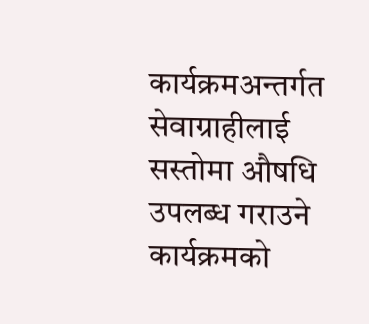कार्यक्रमअन्तर्गत सेवाग्राहीलाई सस्तोमा औषधि उपलब्ध गराउने कार्यक्रमको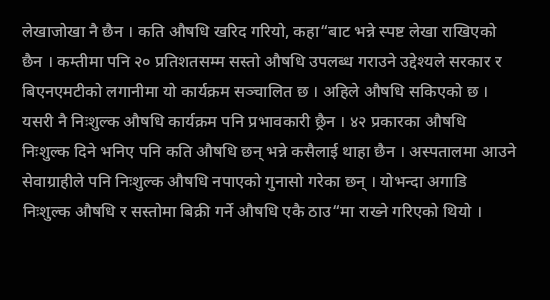लेखाजोखा नै छैन । कति औषधि खरिद गरियो, कहा“बाट भन्ने स्पष्ट लेखा राखिएको छैन । कम्तीमा पनि २० प्रतिशतसम्म सस्तो औषधि उपलब्ध गराउने उद्देश्यले सरकार र बिएनएमटीको लगानीमा यो कार्यक्रम सञ्चालित छ । अहिले औषधि सकिएको छ । यसरी नै निःशुल्क औषधि कार्यक्रम पनि प्रभावकारी छ्रैन । ४२ प्रकारका औषधि निःशुल्क दिने भनिए पनि कति औषधि छन् भन्ने कसैलाई थाहा छैन । अस्पतालमा आउने सेवाग्राहीले पनि निःशुल्क औषधि नपाएको गुनासो गरेका छन् । योभन्दा अगाडि निःशुल्क औषधि र सस्तोमा बिक्री गर्ने औषधि एकै ठाउ“मा राख्ने गरिएको थियो ।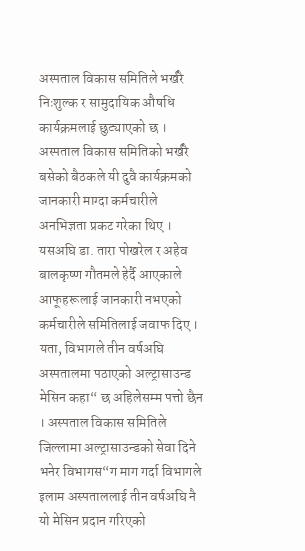अस्पताल विकास समितिले भर्खरै निःशुल्क र सामुदायिक औषधि कार्यक्रमलाई छुट्याएको छ ।
अस्पताल विकास समितिको भर्खरै बसेको बैठकले यी दुवै कार्यक्रमको जानकारी माग्दा कर्मचारीले अनभिज्ञता प्रकट गरेका थिए । यसअघि डा. तारा पोखरेल र अहेव बालकृष्ण गौतमले हेर्दै आएकाले आफूहरूलाई जानकारी नभएको कर्मचारीले समितिलाई जवाफ दिए ।
यता, विभागले तीन वर्षअघि अस्पतालमा पठाएको अल्ट्रासाउन्ड मेसिन कहा“ छ अहिलेसम्म पत्तो छैन । अस्पताल विकास समितिले जिल्लामा अल्ट्रासाउन्डको सेवा दिने भनेर विभागस“ग माग गर्दा विभागले इलाम अस्पताललाई तीन वर्षअघि नै यो मेसिन प्रदान गरिएको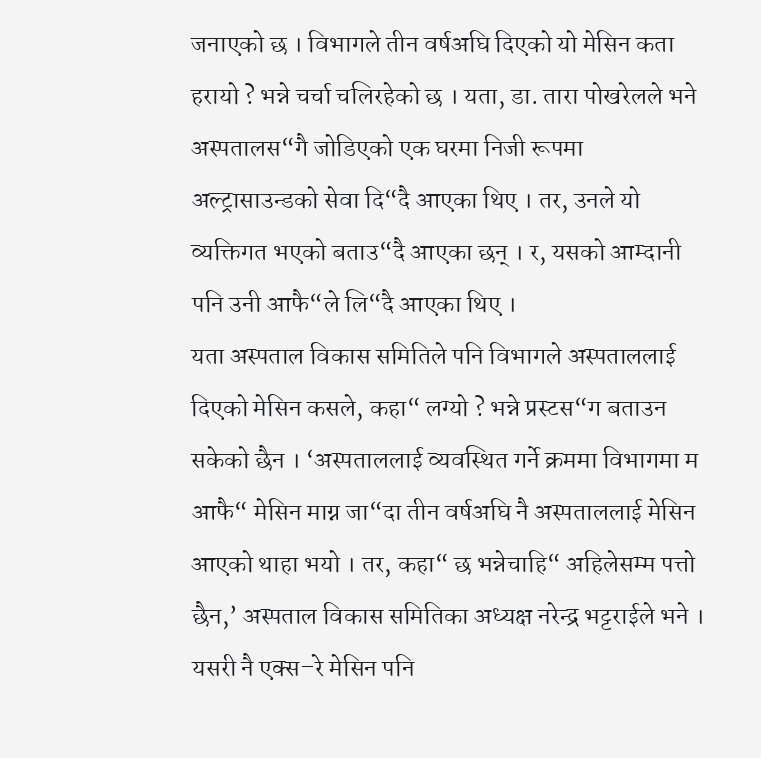जनाएको छ । विभागले तीन वर्षअघि दिएको यो मेसिन कता हरायो ? भन्ने चर्चा चलिरहेको छ । यता, डा. तारा पोखरेलले भने अस्पतालस“गै जोडिएको एक घरमा निजी रूपमा अल्ट्रासाउन्डको सेवा दि“दै आएका थिए । तर, उनले यो व्यक्तिगत भएको बताउ“दै आएका छन् । र, यसको आम्दानी पनि उनी आफै“ले लि“दै आएका थिए ।
यता अस्पताल विकास समितिले पनि विभागले अस्पताललाई दिएको मेसिन कसले, कहा“ लग्यो ? भन्ने प्रस्टस“ग बताउन सकेको छैन । ‘अस्पताललाई व्यवस्थित गर्ने क्रममा विभागमा म आफै“ मेसिन माग्न जा“दा तीन वर्षअघि नै अस्पताललाई मेसिन आएको थाहा भयो । तर, कहा“ छ भन्नेचाहि“ अहिलेसम्म पत्तो छैन,’ अस्पताल विकास समितिका अध्यक्ष नरेन्द्र भट्टराईले भने । यसरी नै एक्स–रे मेसिन पनि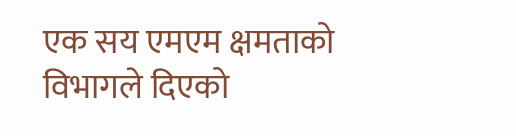एक सय एमएम क्षमताको विभागले दिएको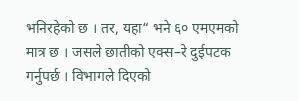भनिरहेको छ । तर, यहा“ भने ६० एमएमको मात्र छ । जसले छातीको एक्स–रे दुईपटक गर्नुपर्छ । विभागले दिएको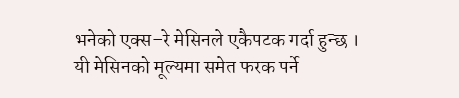भनेको एक्स–रे मेसिनले एकैपटक गर्दा हुन्छ । यी मेसिनको मूल्यमा समेत फरक पर्ने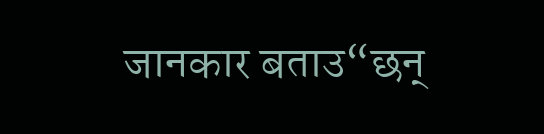जानकार बताउ“छन्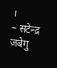।
– सटेन्द्र जबेगु